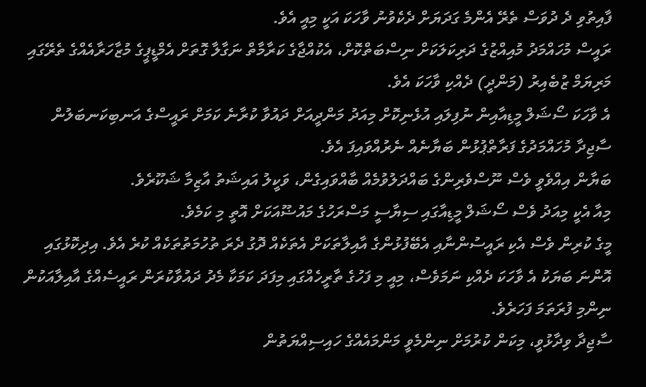ފާއިތުވި ދެ ދުވަސް ތެރޭ އެންމެ ގަދަޔަށް ދެކެވުނު ވާހަކަ އަކީ މިއީ އެވެ.
ރައީސް މުހައްމަދު މުއިއްޒުގެ ދަރިކަލަކަށް ނިސްބަތްކޮށް، އެކުއްޖާގެ ކަރާމާތް ނަގާލާ ގޮތަށް އެމްޑީޕީގެ މުޒާހަރާއެއްގެ ތެރޭގައި މަރިޔަމް ޒުބެއިރު (މަންދީ) ދެއްކި ވާހަކަ އެވެ.
އެ ވާހަކަ ސޯޝަލް މީޑިއާއިން ނުފިލައި އުޅެނިކޮށް މިއަދު މަންދީއަށް ދައުވާ ކުރާނެ ކަމަށް ރައީސްގެ އަނބިކަނބަލުން ސާޖިދާ މުހައްމަދުގެ ފަރާތްޕުޅުން ބަޔާނެއް ނެރުއްވައިފަ އެވެ.
ބަޔާން އިއްވެވީ ވެސް ނޫސްވެރިންގެ ބައްދަލުވުމެއް ބާއްވައިގެން، ވަކީލު އައިޝަތު އާޒިމާ ޝަކޫރެވެ.
މިއާ އެކީ މިއަދު ވެސް ސޯޝަލް މީޑިއާގައި ސިޔާސީ މަސްރަހުގެ މައުޟޫއަކަށް އޮތީ މި ކަމެވެ.
މީގެ ކުރިން ވެސް އެކި ރައީސުންނާއި އެބޭފުޅުންގެ އާއިލާތަކަށް އެތަކެއް ދޮގު ދެރަ ތުހުމަތުތަކެއް ކުރެ އެވެ. އިދިކޮޅުގައި އޮންނަ ބަޔަކު އެ ވާހަކަ ދެއްކި ނަމަވެސް، މިއީ މި ފަހުގެ ތާރީހެއްގައި މިފަދަ ކަމަކާ މެދު ދައުވާކުރަން ރައީސެއްގެ އާއިލާއަކުން ނިންމި ފުރަތަމަ ފަހަރެވެ.
ސާޖިދާ ވިދާޅުވީ، މިކަން ކުރުމަށް ނިންމެވީ މަންމައެއްގެ ހައިސިއްޔަތުން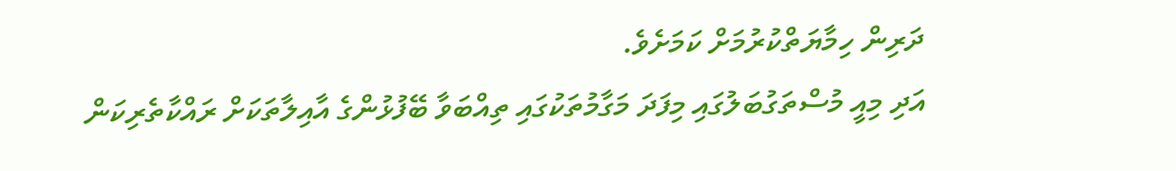ދަރިން ހިމާޔަތްކުރުމަށް ކަމަށެވެ.
އަދި މިއީ މުސްތަގުބަލުގައި މިފަދަ މަގާމުތަކުގައި ތިއްބަވާ ބޭފުޅުންގެ އާއިލާތަކަށް ރައްކާތެރިކަން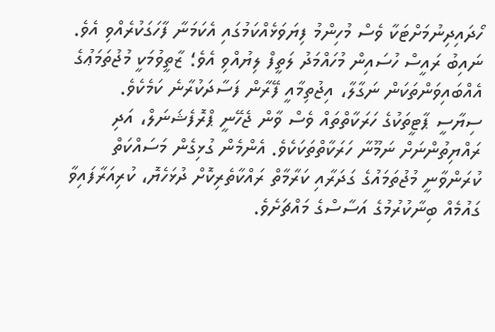ހޯދައިދިނުމަށްޓަކާ ވެސް މުހިންމު ފިޔަވަޅެއްކަމުގައި އެކަމަނާ ފާހަގަކުރެއްވި އެވެ.
ނައިބު ރައީސް ހުސައިން މުހައްމަދު ލަތީފް ލިޔުއްވި އެވެ؛ ޒާތީވުމަކީ މުޖުތަމަޢުގެ އެއްބައިވަންތަކަން ނަގާލާ، އިޖުތިމާއީ ފޭރާން ފަސާދަކުރާނެ ކަމެކެވެ.
ސިޔާސީ ޕާޓީތަކުގެ ހަރަކާތްތައް ވެސް ވާން ޖެހޭނީ ޕްރޮފެޝަނަލް، އަދި ރައްޔިތުންނަށް ނަމޫނާ ހަރަކާތްތަކަކެވެ. އެންމެން ގުޅިގެން މަސައްކަތް ކުރަންވާނީ މުޖުތަމައުގެ ގަދަރާއި ކަރާމާތް ރައްކާތެރިކޮށް ދުޅަހެޔޮ، ކުރިއަރާފައިވާ ގައުމެއް ބިނާކުރުމުގެ އަސާސްގެ މައްޗަށެވެ.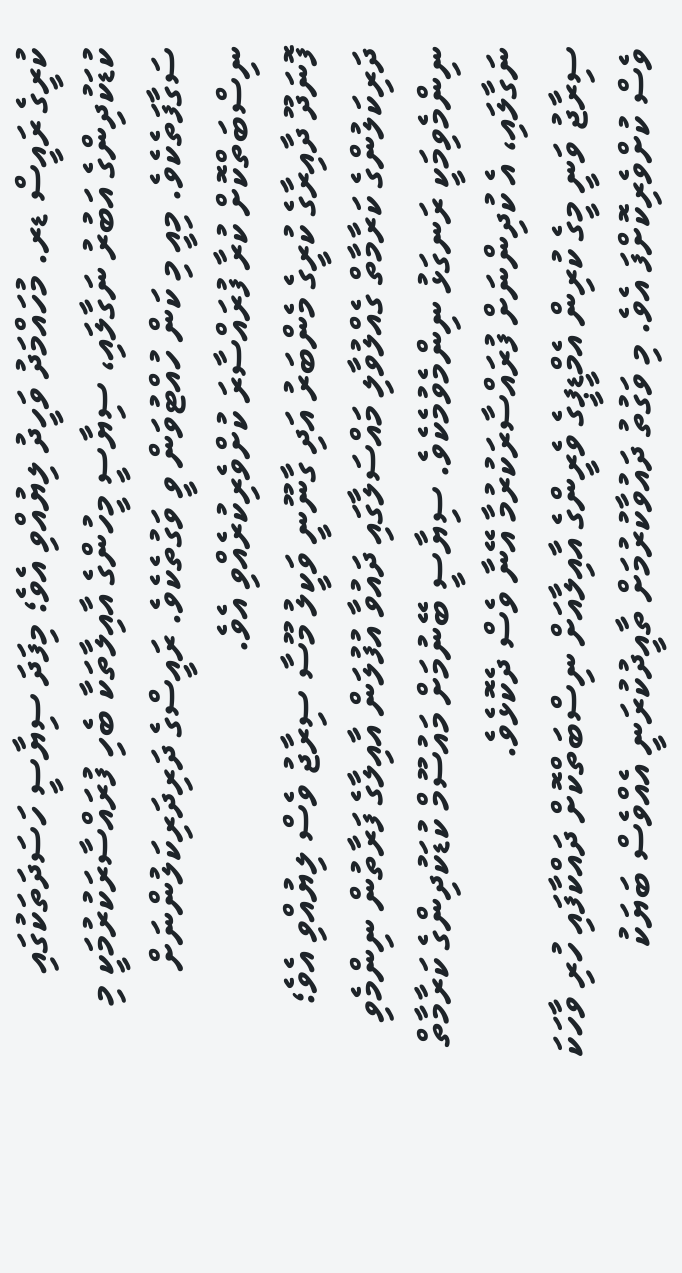ކުރީގެ ރައީސް ޑރ. މުހައްމަދު ވަހީދު ލިޔުއްވި އެވެ؛ މިފަދަ ސިޔާސީ ހަސަދަތަކުގައި ކުޑަކުދިންގެ އަބުރު ނަގާލައި، ސިޔާސީ މީހުންގެ އާއިލާތަކާ ބެހި ފުރައްސާރަކުރުމަކީ މި ސަގާފަތެކެވެ. މިއީ މި ކަން ހުއްޓުވަން ވީ ވަގުތެކެވެ. ރައީސްގެ ދަރިދަރިކަލުންނަށް ނިސްބަތްކޮށް ކުރާ ފުރައްސާރަ ކުށްވެރިކުރެއްވި އެވެ.
ފޮނަދޫ ދާއިރާގެ ކުރީގެ މެންބަރު އަދި ގާނޫނީ ވަކީލު މޫސާ ސިރާޖު ވެސް ލިޔުއްވި އެވެ؛ ދަރިކަލުންގެ ކަރާމާތް ގެއްލުވާލި މައްސަލާގައި ދައުވާ އުފުލަން އާއިލާގެ ފަރާތުން ނިންމެވި ނިންމެވިމަކީ ރަނގަޅު ނިންމެވުމެކެވެ. ސިޔާސީ ބޭނުމަށް މައުސޫމް ކުޑަކުދިންގެ ކަރާމާތް ނަގާލައި، އެ ކުދިންނަށް ފުރައްސާރަކުރުމާ އޭނާ ވެސް ދެކޮޅެވެ.
ސިރާޖު ވަނީ މީގެ ކުރިން އެމްޑީޕީގެ ވެރީންގެ އާއިލާއަށް ނިސްބަތްކޮށް ދައްކާފައި ހުރި ވާހަކަ ވެސް ކުށްވެރިކޮށްފަ އެވެ. މި ވަގުތު ދައުވާކުރުމަށް ތާއީދުކުރަނީ އެއްވެސް ބަޔަކު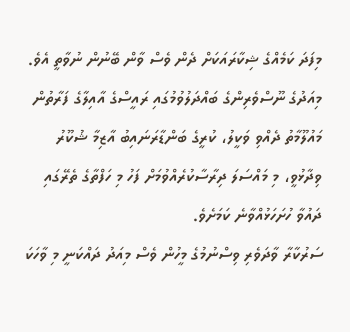މިފަދަ ކަމެއްގެ ޝިކާރައަކަށް ދެން ވެސް ވާން ބޭނުން ނުވާތީ އެވެ.
މިއަދުގެ ނޫސްވެރިންގެ ބައްދަލުވުމުގައި ރައީސްގެ އާއިލާގެ ފަރާތުން މައުލޫމާތު ދެއްވި ވަކީލު، ކުރީގެ ބަންޑާރަނައިބު އާޒިމާ ޝުކޫރު ވިދާޅުވީ، މި މައްސަލަ ދިރާސާކުރެއްވުމަށް ފަހު މި ހަފްތާގެ ތެރޭގައި ދައުވާ ހުށަހަޅުއްވާނެ ކަމަށެވެ.
ސަރުކާރާ ވާދަވެރި ވިސްނުމުގެ މީހުން ވެސް މިއަދު ދައްކަނީ މި ވާހަކަ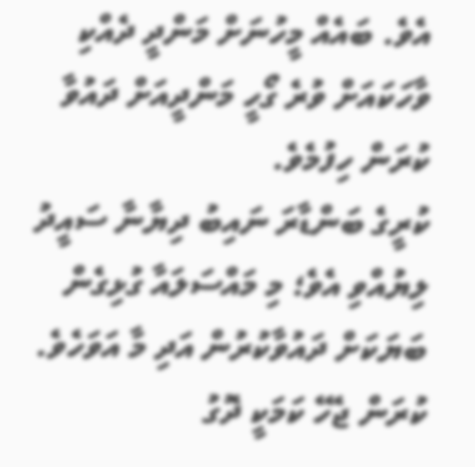އެވެ. ބައެއް މީހުނަށް މަންދީ ދެއްކި ވާހަކައަށް ވުރެ ގޯހީ މަންދީއަށް ދައުވާ ކުރަން ހިފުމެވެ.
ކުރީގެ ބަންޑާރަ ނައިބު ދިޔާނާ ސައީދު ލިޔުއްވި އެވެ؛ މި މައްސަލައާ ގުޅިގެން ބަޔަކަށް ދައުވާކުރުން އަދި މާ އަވަހެވެ. ކުރަން ޖެހޭ ކަމަކީ ދޮގު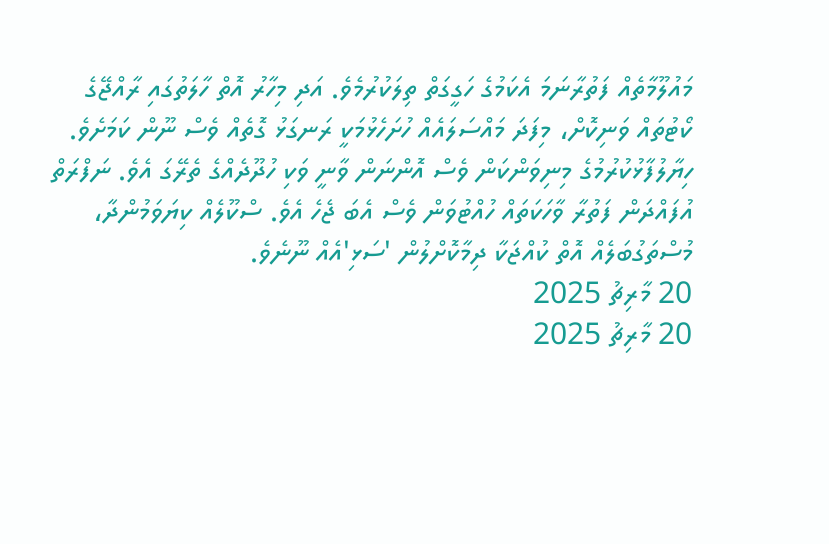މައުލޫމާތެއް ފަތުރާނަމަ އެކަމުގެ ހަގީގަތް ތިލަކުރުމެވެ. އަދި މިހާރު އޮތް ހާލަތުގައި ރާއްޖޭގެ ކޯޓުތައް ވަނިކޮށް، މިފަދަ މައްސަލައެއް ހުށަހެޅުމަކީ ރަނގަޅު ގޮތެއް ވެސް ނޫން ކަމަށެވެ.
ހިޔާލުފާޅުކުރުމުގެ މިނިވަންކަން ވެސް އޮންނަން ވާނީ ވަކި ހުދޫދެއްގެ ތެރޭގަ އެވެ. ނަފްރަތް އުފައްދަން ފަތުރާ ވާހަކަތައް ހުއްޓުވަން ވެސް އެބަ ޖެހެ އެވެ. ސްކޫލެއް ކިޔަވަމުންދާ، މުސްތަގުބަލެއް އޮތް ކުއްޖަކާ ދިމާކޮށްލުން 'ސަޅި'އެއް ނޫނެވެ.
20 މާރިޗު 2025
20 މާރިޗު 2025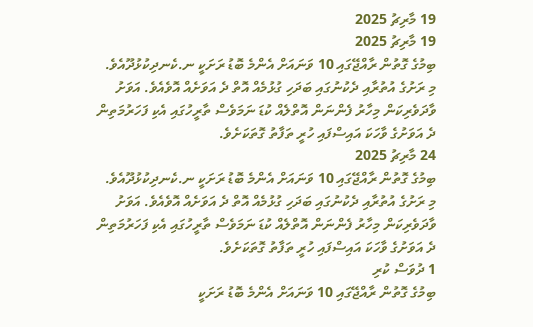19 މާރިޗު 2025
19 މާރިޗު 2025
ބިމުގެ ގޮތުން ރާއްޖޭގައި 10 ވަނައަށް އެންމެ ބޮޑު ރަށަކީ ނ.ކެނދިކުޅުދޫއެވެ. މި ރަށުގެ އުތުރާއި ދެކުނުގައި ބަދަހި ގުޅުމެއް އޮތް ދެ އަވަށެއް އޮވެއެވެ. އަވަށު ވާދަވެރިކަން މިހާރު ފެންނަން އޮތްލެއް ކުޑަ ނަމަވެސް ތާރީހުގައި އެކި ފަހަރުމަތިން ދެ އަވަށުގެ ވާހަކަ އައިސްފައި ހުރީ ތަފާތު ގޮތަކަށެވެ.
24 މާރިޗު 2025
ބިމުގެ ގޮތުން ރާއްޖޭގައި 10 ވަނައަށް އެންމެ ބޮޑު ރަށަކީ ނ.ކެނދިކުޅުދޫއެވެ. މި ރަށުގެ އުތުރާއި ދެކުނުގައި ބަދަހި ގުޅުމެއް އޮތް ދެ އަވަށެއް އޮވެއެވެ. އަވަށު ވާދަވެރިކަން މިހާރު ފެންނަން އޮތްލެއް ކުޑަ ނަމަވެސް ތާރީހުގައި އެކި ފަހަރުމަތިން ދެ އަވަށުގެ ވާހަކަ އައިސްފައި ހުރީ ތަފާތު ގޮތަކަށެވެ.
1 ދުވަސް ކުރި
ބިމުގެ ގޮތުން ރާއްޖޭގައި 10 ވަނައަށް އެންމެ ބޮޑު ރަށަކީ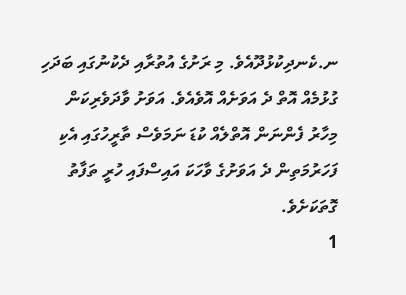ނ.ކެނދިކުޅުދޫއެވެ. މި ރަށުގެ އުތުރާއި ދެކުނުގައި ބަދަހި ގުޅުމެއް އޮތް ދެ އަވަށެއް އޮވެއެވެ. އަވަށު ވާދަވެރިކަން މިހާރު ފެންނަން އޮތްލެއް ކުޑަ ނަމަވެސް ތާރީހުގައި އެކި ފަހަރުމަތިން ދެ އަވަށުގެ ވާހަކަ އައިސްފައި ހުރީ ތަފާތު ގޮތަކަށެވެ.
1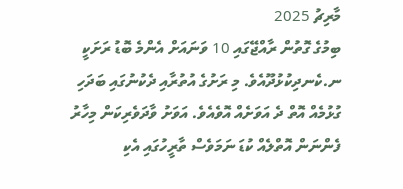މާރިޗު 2025
ބިމުގެ ގޮތުން ރާއްޖޭގައި 10 ވަނައަށް އެންމެ ބޮޑު ރަށަކީ ނ.ކެނދިކުޅުދޫއެވެ. މި ރަށުގެ އުތުރާއި ދެކުނުގައި ބަދަހި ގުޅުމެއް އޮތް ދެ އަވަށެއް އޮވެއެވެ. އަވަށު ވާދަވެރިކަން މިހާރު ފެންނަން އޮތްލެއް ކުޑަ ނަމަވެސް ތާރީހުގައި އެކި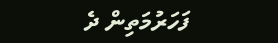ފަހަރުމަތިން ދެ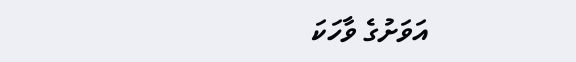އަވަށުގެ ވާހަކަ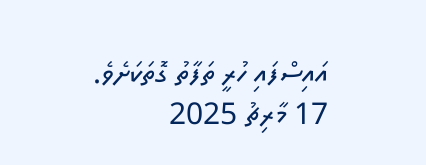އައިސްފައި ހުރީ ތަފާތު ގޮތަކަށެވެ.
17 މާރިޗު 2025